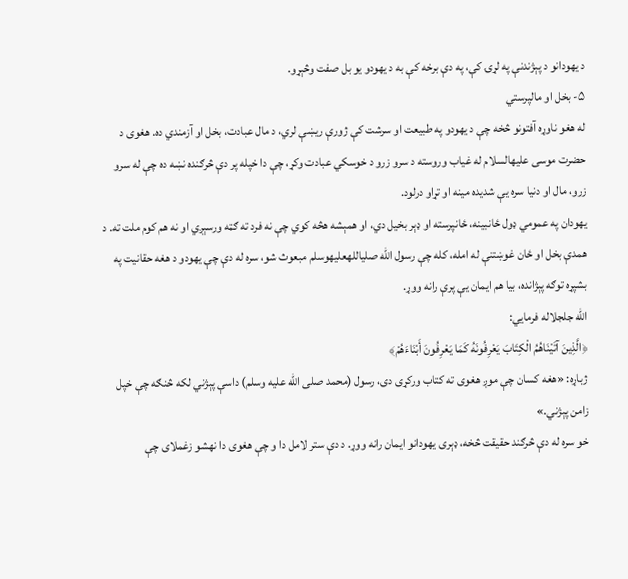د يهودانو د پېژندنې په لړۍ کې، په دې برخه کې به د يهودو يو بل صفت وڅېړو.
۵- بخل او مالپرستي
له هغو ناوړه آفتونو څخه چې د يهودو په طبيعت او سرشت کې ژورې ريښې لري، د مال عبادت، بخل او آزمندي ده. هغوی د حضرت موسی عليهالسلام له غياب وروسته د سرو زرو د خوسکي عبادت وکړ، چې دا خپله پر دې څرګنده نښه ده چې له سرو زرو، مال او دنيا سره يې شديده مينه او تړاو درلود.
يهودان په عمومي ډول ځانبينه، ځانپرسته او ډېر بخيل دي، او همېشه هڅه کوي چې نه فرد ته ګټه ورسېږي او نه هم کوم ملت ته. د همدې بخل او ځان غوښتنې له امله، کله چې رسول الله صلیاللهعليهوسلم مبعوث شو، سره له دې چې يهودو د هغه حقانيت په بشپړه توګه پېژانده، بيا هم ايمان يې پرې رانه ووړ.
الله جلجلاله فرمايي:
﴿الَّذِينَ آتَيْنَاهُمُ الْكِتَابَ يَعْرِفُونَهُ كَمَا يَعْرِفُونَ أَبْنَاءَهُمْ﴾
ژباړه: «هغه کسان چې موږ هغوی ته کتاب ورکړی دی، رسول (محمد صلی الله علیه وسلم) داسې پېژني لکه څنګه چې خپل زامن پېژني.»
خو سره له دې څرګند حقيقت څخه، ډېری يهودانو ايمان رانه ووړ. د دې ستر لامل دا و چې هغوی دا نهشو زغملای چې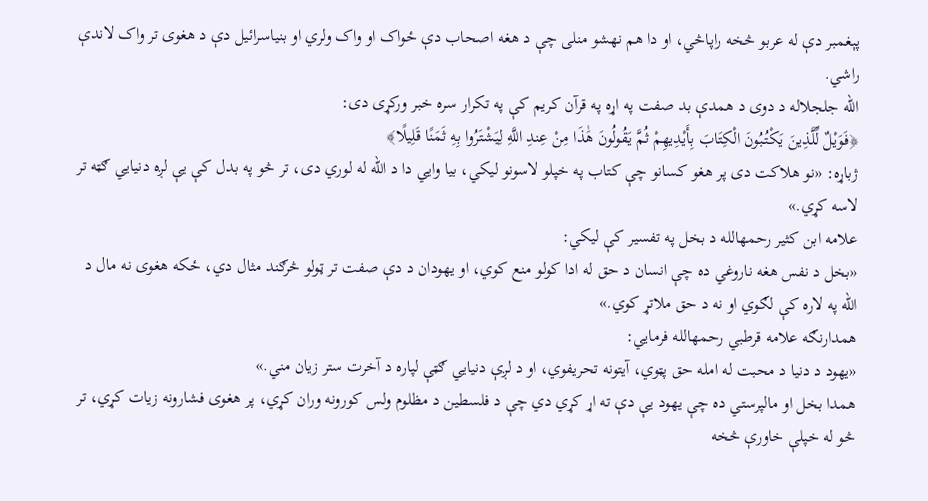پېغمبر دې له عربو څخه راپاڅي، او دا هم نهشو منلی چې د هغه اصحاب دې ځواک او واک ولري او بنياسرائيل دې د هغوی تر واک لاندې راشي.
الله جلجلاله د دوی د همدې بد صفت په اړه په قرآن کريم کې په تکرار سره خبر ورکړی دی:
﴿فَوَيْلٌ لِّلَّذِينَ يَكْتُبُونَ الْكِتَابَ بِأَيْدِيهِمْ ثُمَّ يَقُولُونَ هَٰذَا مِنْ عِندِ اللَّهِ لِيَشْتَرُوا بِهِ ثَمَنًا قَلِيلًا﴾
ژباړه: «نو هلاکت دی پر هغو کسانو چې کتاب په خپلو لاسونو ليکي، بيا وايي دا د الله له لوري دی، تر څو په بدل کې يې لږه دنيايي ګټه تر لاسه کړي.»
علامه ابن کثير رحمهالله د بخل په تفسير کې ليکي:
«بخل د نفس هغه ناروغي ده چې انسان د حق له ادا کولو منع کوي، او يهودان د دې صفت تر ټولو څرګند مثال دي، ځکه هغوی نه مال د الله په لاره کې لګوي او نه د حق ملاتړ کوي.»
همدارنګه علامه قرطبي رحمهالله فرمايي:
«يهود د دنيا د محبت له امله حق پټوي، آيتونه تحريفوي، او د لږې دنيايي ګټې لپاره د آخرت ستر زيان مني.»
همدا بخل او مالپرستي ده چې يهود يې دې ته اړ کړي دي چې د فلسطين د مظلوم ولس کورونه وران کړي، پر هغوی فشارونه زيات کړي، تر څو له خپلې خاورې څخه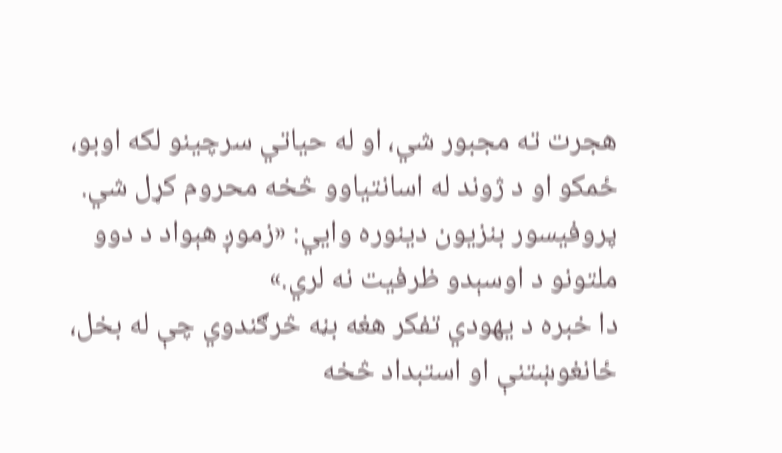هجرت ته مجبور شي، او له حياتي سرچينو لکه اوبو، ځمکو او د ژوند له اسانتياوو څخه محروم کړل شي.
پروفيسور بنزيون دينوره وايي: «زموږ هېواد د دوو ملتونو د اوسېدو ظرفيت نه لري.»
دا خبره د يهودي تفکر هغه بڼه څرګندوي چې له بخل، ځانغوښتنې او استبداد څخه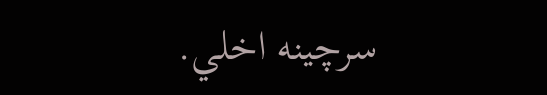سرچينه اخلي.